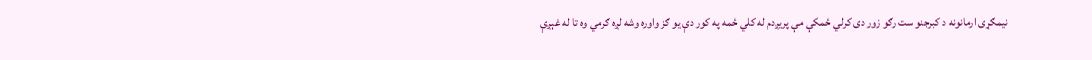نیمګړی ارمانونه د کبرجنو ست رګو زور دی کرلي ځمکې مې پریږدم له کلي ځمه په کور دې يو ګز واوره وشه لږه ګرمي وه تا له غېږې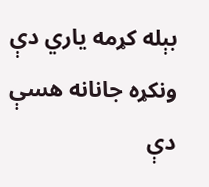بېله کړمه ياري دې ونکړه جانانه هسې دې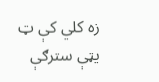زه کلي کې ټ يټې سترګې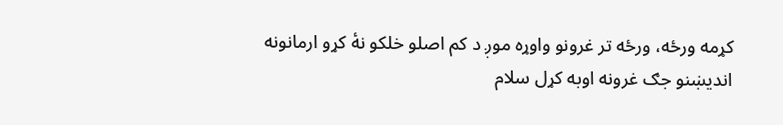کړمه ورځه، ورځه تر غرونو واوړه موږ د کم اصلو خلکو نۀ کړو ارمانونه اندیښنو جګ غرونه اوبه کړل سلام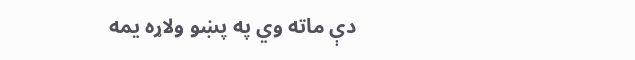دې ماته وي په پښو ولاړه یمه